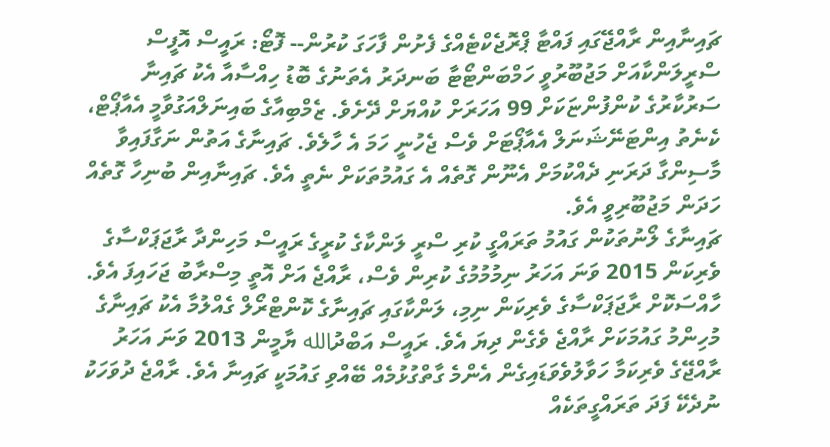ޗައިނާއިން ރާއްޖޭގައި ފައްޓާ ޕްރޮޖެކްޓެއްގެ ފެށުން ފާހަގަ ކުރުން-- ފޮޓޯ: ރައީސް އޮފީސް
ސްރީލަންކާއަށް މަޖުބޫރުވީ ހަމްބަންޓޯޓާ ބަނދަރު އެތަނުގެ ބޮޑު ހިއްސާއާ އެކު ޗައިނާ ސަރުކާރުގެ ކުންފުންޏަކަށް 99 އަހަރަށް ކުއްޔަށް ދޭށެވެ. ޒެމްބިއާގެ ބައިނަލްއަގުވާމީ އެއާޕޯޓް، ކެނެތު އިންޓަނޭޝަނަލް އެއާޕޯޓަށް ވެސް ޖެހުނީ ހަމަ އެ ހާލެވެ. ޗައިނާގެ އަތުން ނަގާފައިވާ މާސިންގާ ދަރަނި ދެއްކުމަށް އެނޫން ގޮތެއް އެ ގައުމުތަކަށް ނެތީ އެވެ. ޗައިނާއިން ބުނިހާ ގޮތެއް ހަދަން މަޖުބޫރިވީ އެވެ.
ޗައިނާގެ ލޯނުތަކުން ގައުމު ތަރައްގީ ކުރި ސްރީ ލަންކާގެ ކުރީގެ ރައީސް މަހިންދާ ރާޖަޕަކްސާގެ ވެރިކަން 2015 ވަނަ އަހަރު ނިމުމުމުގެ ކުރިން ވެސް، ރާއްޖެ އަށް އޮތީ މިސްރާބު ޖަހައިފަ އެވެ. ހާއްސަކޮށް ރާޖަޕަކްސާގެ ވެރިކަން ނިމި، ލަންކާގައި ޗައިނާގެ ކޮންޓްރޯލް ގެއްލުމާ އެކު ޗައިނާގެ މުހިންމު ގައުމަކަށް ރާއްޖެ ވެގެން ދިޔަ އެވެ. ރައީސް އަބްދުالله ޔާމީން 2013 ވަނަ އަހަރު ރާއްޖޭގެ ވެރިކަމާ ހަވާލުވެވަޑައިގެން އެންމެ ގާތްގުޅުމެއް ބޭއްވި ގައުމަކީ ޗައިނާ އެވެ. ރާއްޖެ ދުވަހަކު ނުދެކޭ ފަދަ ތަރައްގީތަކެއް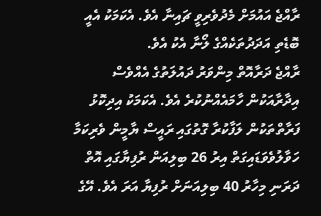ރާއްޖެ އައުމަށް މެދުވެރިވީ ޗައިނާ އެވެ. އެކަމަކު އެއީ ބޮޑެތި އަދަދުތަކެއްގެ ލޯނާ އެކު އެވެ.
ރާއްޖެ ދަރާއޮތް މިންވަރު ދައުލަތުގެ އެއްވެސް އިދާރާއަކުން ހާމައެއްނުކުރެ އެވެ. އެކަމަކު އިދިކޮޅު ފަރާތްތަކުން ލަފާކުރާ ގޮތުގައި ރައީސް ޔާމީން ވެރިކަމާ ހަވާލުވެވަޑައިގަތް އިރު 26 ބިލިއަން ރުފިޔާގައި އޮތް ދަރަނި މިހާރު 40 ބިލިއަނަށް ރުފިޔާ އަރަ އެވެ. އޭގެ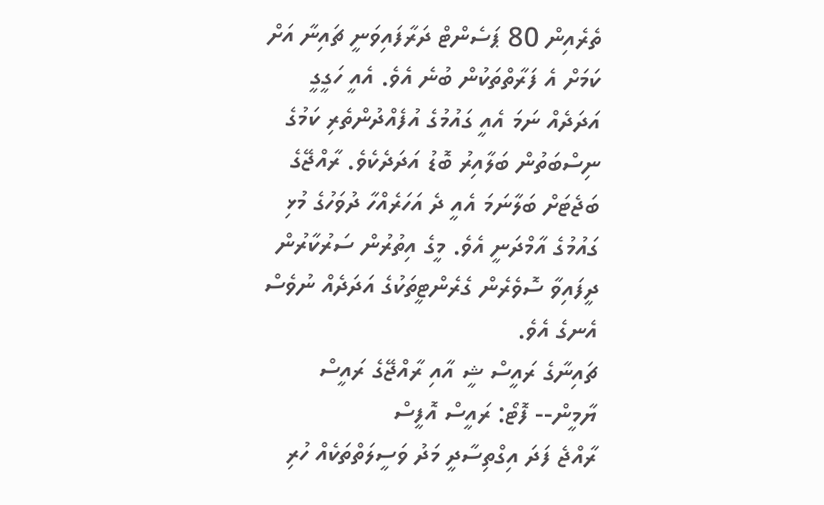ތެރެއިން 80 ޕަސެންޓް ދަރާފައިވަނީ ޗައިނާ އަށް ކަމަށް އެ ފަރާތްތަކުން ބުނެ އެވެ. އެއީ ހަގީގީ އަދަދެއް ނަމަ އެއީ ގައުމުގެ އުފެއްދުންތެރި ކަމުގެ ނިސްބަތުން ބަލާއިރު ބޮޑު އަދަދެކެވެ. ރާއްޖޭގެ ބަޖެޓަށް ބަލާނަމަ އެއީ ދެ އަހަރެއްހާ ދުވަހުގެ މުޅި ގައުމުގެ އާމްދަނީ އެވެ. މީގެ އިތުރުން ސަރުކާރުން ދީފައިވާ ސޮވެރެން ގެރެންޓީތަކުގެ އަދަދެއް ނުވެސް އެނގެ އެވެ.
ޗައިނާގެ ރައީސް ޝީ އާއި ރާއްޖޭގެ ރައީސް ޔާމީން-- ފޮޓޯ: ރައީސް އޮފީސް
ރާއްޖެ ފަދަ އިގްތިސާދީ މަދު ވަސީލަތްތަކެއް ހުރި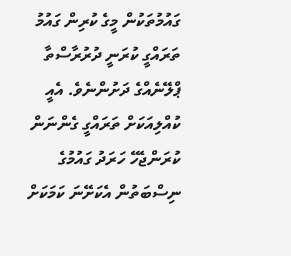ގައުމުތަކުން މީގެ ކުރިން ގައުމު ތަރައްގީ ކުރަނީ ދުރުރާސްތާ ޕްލޭނެއްގެ ދަށުންނެވެ. އެއީ ކުއްލިއަކަށް ތަރައްގީ ގެންނަން ކުރަންޖެހޭ ހަރަދު ގައުމުގެ ނިސްބަތުން އެކަށޭނަ ކަމަކަށް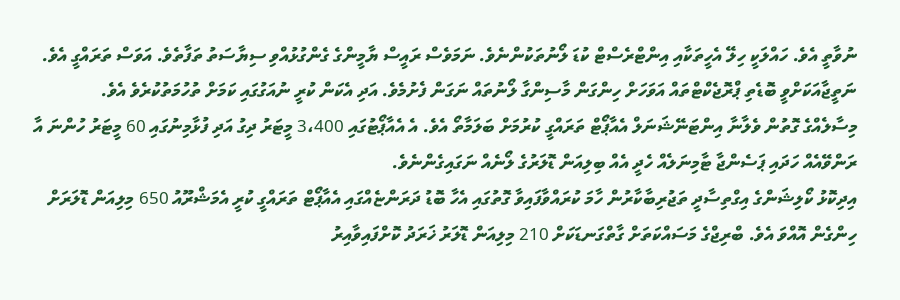ނުވާތީ އެވެ. ހައްލަކީ ހިލޭ އެހީތަކާއި އިންޓްރެސްޓް ކުޑަ ލޯނުތަކުންނެވެ. ނަމަވެސް ރައީސް ޔާމީންގެ ގެންގުޅުއްވި ސިޔާސަތު ތަފާތެވެ. އަވަސް ތަރައްގީ އެވެ. ނަތީޖާއަކަށްވީ ބޮޑެތި ޕްރޮޖެކްޓްތައް އަވަހަށް ހިންގަން މާސިންގާ ލޯނުތައް ނަގަން ފެށުމެވެ. އަދި އެކަން ކުރީ ނުއަގުގައި ކަމަށް ތުހުމަތުކުރެވެ އެވެ.
މިސާލެއްގެ ގޮތުން ވެލާނާ އިންޓަނޭޝަނަލް އެއާޕޯޓް ތަރައްގީ ކުރުމަށް ބަލަމާތޯ އެވެ. އެ އެއާޕޯޓުގައި 3،400 މީޓަރު ދިގު އަދި ފުޅާމިނުގައި 60 މީޓަރު ހުންނަ އާ ރަންވޭއެއް ހަދައި ޕަސެންޖާ ޓާމިނަލެއް ހެދީ އެއް ބިލިއަން ޑޮލަރުގެ ލޯނެއް ނަގައިގެންނެވެ.
އިދިކޮޅު ކޯލިޝަންގެ އިގްތިސާދީ ތަޖުރިބާކާރުން ހާމަ ކުރައްވާފައިވާ ގޮތުގައި އެހާ ބޮޑު ދަރަންޏެއްގައި އެއާޕޯޓް ތަރައްގީ ކުރީ އެމަޝްރޫއު 650 މިލިއަން ޑޮލަރަށް ހިންގެން އޮއްވަ އެވެ. ބްރިޖްގެ މަސައްކަތަށް ގާތްގަނޑަކަށް 210 މިލިއަން ޑޮލަރު ޚަރަދު ކޮށްފައިވާއިރު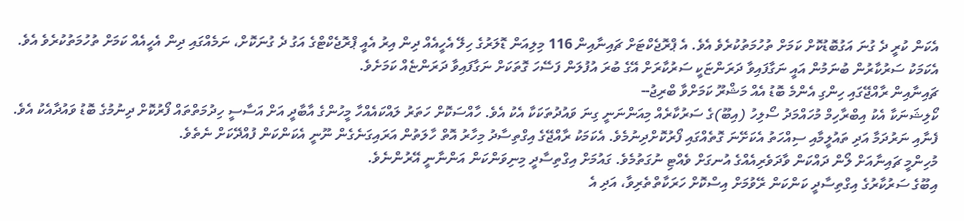އެކަން ކުރީ ދެ ގުނަ އަގުބޮޑުކޮށް ކަމަށް ތުހުމަތުކުރެވެ އެވެ. އެ ޕްރޮޖެކްޓަށް ޗައިނާއިން 116 މިލިއަން ޑޮލަރުގެ ހިލޭ އެހީއެއް ދިން އިރު އެއީ ޕްރޮޖެކްޓްގެ އަގު ދެ ގުނަކޮށް، ނަމެއްގައި ދިން އެހީއެއް ކަމަށް ތުހުމަތުކުރެވެ އެވެ. އެކަމަކު ސަރުކާރުން ބުނަމުން އައީ ނަގާފައިވާ ދަރަންޏަކީ ސަރުކާރަށް އޭގެ ބުރަ އުފުލަން ފަސޭހަ ގޮތަކަށް ނަގާފައިވާ ދަރަންޏެއް ކަމަށެވެ.
ޗައިނާއިން ރާއްޖޭގައި ހިންގި އެންމެ ބޮޑު އެއް މަޝްރޫ ކަމަށްވާ ބްރިޖު--
ކޯލިޝަނަކާ އެކު އިބްރާހިމް މުހައްމަދު ސޯލިހު (އިބޫ)ގެ ސަރުކާރެއް މިއަންނަނީ ގިނަ ވައުދުތަކަކާ އެކު އެވެ. ހާއްސަކޮށް ހަތަރު ލައްކައެއްހާ މީހުންގެ އާބާދީ އަށް އަސާސީ ހިދުމަތްތައް ފޯރުކޮށް ދިނުމުގެ ބޮޑު ވައުދާއެކު އެވެ. ފެނާއި ނަރުދަމާ އަދި ތައުލީމާއި ސިއްހަތު އެކަށޭނަ ގޮތެއްގައި ފޯރުކޮށްދިނުމެވެ. އެކަމަކު ރާއްޖޭގެ އިގްތިސާދު މިހާރު އޮތް ހާލަތުން އަރައިގަނެގެން ނޫނީ އެކަންކަން ފުއްދޭކަށް ނެތެވެ.
މުހިންމީ ޗައިނާއަށް ލޯން ދައްކަން ވާދަވެރިއެއްގެ އުނގަށް ވެއްޓި ނުގަތުމެވެ. ގައުމަށް އިގްތިސާދީ މިނިވަންކަން އަންނާނީ އޭރުންނެވެ.
އިބޫގެ ސަރުކާރުގެ އިގްތިސާދީ ކަންކަން ރޭވުމަށް އިސްކޮށް ހަރަކާތްތެރިވާ، އަދި އެ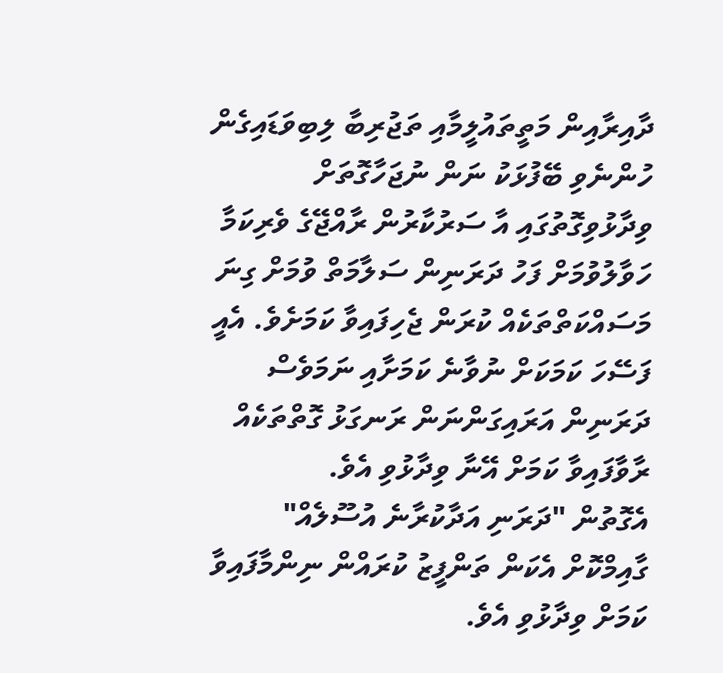ދާއިރާއިން މަތީތައުލީމާއި ތަޖުރިބާ ލިބިވަޑައިގެން ހުންނެވި ބޭފުޅަކު ނަން ނުޖަހާގޮތަށް ވިދާޅުވިގޮތުގައި އާ ސަރުކާރުން ރާއްޖޭގެ ވެރިކަމާ ހަވާލުވުމަށް ފަހު ދަރަނިން ސަލާމަތް ވުމަށް ގިނަ މަސައްކަތްތަކެއް ކުރަން ޖެހިފައިވާ ކަމަށެވެ. އެއީ ފަސޭހަ ކަމަކަށް ނުވާނެ ކަމަށާއި ނަމަވެސް ދަރަނިން އަރައިގަންނަން ރަނގަޅު ގޮތްތަކެއް ރާވާފައިވާ ކަމަށް އޭނާ ވިދާޅުވި އެވެ.
އެގޮތުން "ދަރަނި އަދާކުރާނެ އުސޫލެއް" ގާއިމްކޮށް އެކަން ތަންފީޒު ކުރައްން ނިންމާފައިވާ ކަމަށް ވިދާޅުވި އެވެ.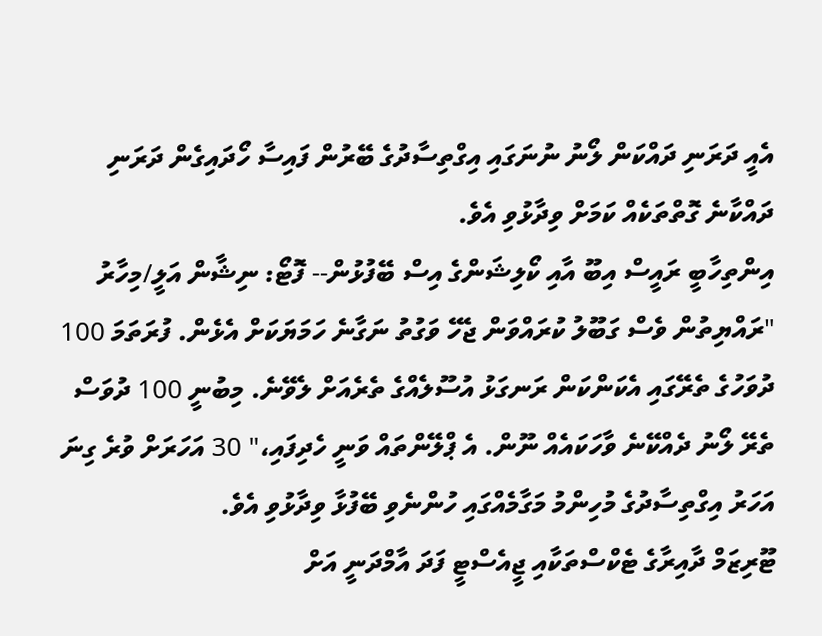އެއީ ދަރަނި ދައްކަން ލޯނު ނުނަގައި އިގްތިސާދުގެ ބޭރުން ފައިސާ ހޯދައިގެން ދަރަނި ދައްކާނެ ގޮތްތަކެއް ކަމަށް ވިދާޅުވި އެވެ.
އިންތިހާބީ ރައީސް އިބޫ އާއި ކޯލިޝަންގެ އިސް ބޭފުޅުން-- ފޮޓޯ: ނިޝާން އަލީ/މިހާރު
"ރައްޔިތުން ވެސް ގަބޫލު ކުރައްވަން ޖެހޭ ވަގުތު ނަގާނެ ހަމަޔަކަށް އެޅެން. ފުރަތަމަ 100 ދުވަހުގެ ތެރޭގައި އެކަންކަން ރަނގަޅު އުސޫލެއްގެ ތެރެއަށް ލެވޭނެ. މިބުނީ 100 ދުވަސް ތެރޭ ލޯނު ދެއްކޭނެ ވާހަކައެއް ނޫން. އެ ޕްލޭންތައް ވަނީ ހެދިފައި،" 30 އަހަރަށް ވުރެ ގިނަ އަހަރު އިގްތިސާދުގެ މުހިންމު މަގާމެއްގައި ހުންނެވި ބޭފުޅާ ވިދާޅުވި އެވެ.
ޓޫރިޒަމް ދާއިރާގެ ޓެކްސްތަކާއި ޖީއެސްޓީ ފަދަ އާމްދަނީ އަށް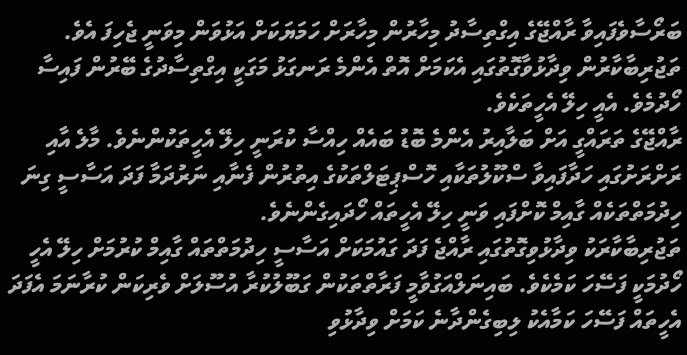ބަރޯސާވެފައިވާ ރާއްޖޭގެ އިގްތިސާދު މިހާރުން މިހާރަށް ހަމަޔަކަށް އަޅުވަން މިވަނީ ޖެހިފަ އެވެ. ތަޖުރިބާކާރުން ވިދާޅުވާގޮތުގައި އެކަމަށް އޮތް އެންމެ ރަނގަޅު މަގަކީ އިގްތިސާދުގެ ބޭރުން ފައިސާ ހޯދުމެވެ. އެއީ ހިލޭ އެހީތަކެވެ.
ރާއްޖޭގެ ތަރައްގީ އަށް ބަލާއިރު އެންމެ ބޮޑު ބައެއް ހިއްސާ ކުރަނީ ހިލޭ އެހީތަކުންނެވެ. މާލެ އާއި ރަށްރަށުގައި ހަދާފައިވާ ސްކޫލުތަކާއި ހޮސްޕިޓަލްތަކުގެ އިތުރުން ފެނާއި ނަރުދަމާ ފަދަ އަސާސީ ގިނަ ހިދުމަތްތަކެއް ގާއިމް ކޮށްފައި ވަނީ ހިލޭ އެހީތައް ހޯދައިގެންނެވެ.
ތަޖުރިބާކާރަކު ވިދާޅުވިގޮތުގައި ރާއްޖެ ފަދަ ގައުމަކަށް އަސާސީ ހިދުމަތްތައް ގާއިމް ކުރުމަށް ހިލޭ އެހީ ހޯދުމަކީ ފަސޭހަ ކަމެކެވެ. ބައިނަލްއަގުވާމީ ފަރާތްތަކުން ގަބޫލުކުރާ އުސޫލަށް ވެރިކަން ކުރާނަމަ އެފަދަ އެހީތައް ފަސޭހަ ކަމާއެކު ލިބިގެންދާނެ ކަމަށް ވިދާޅުވި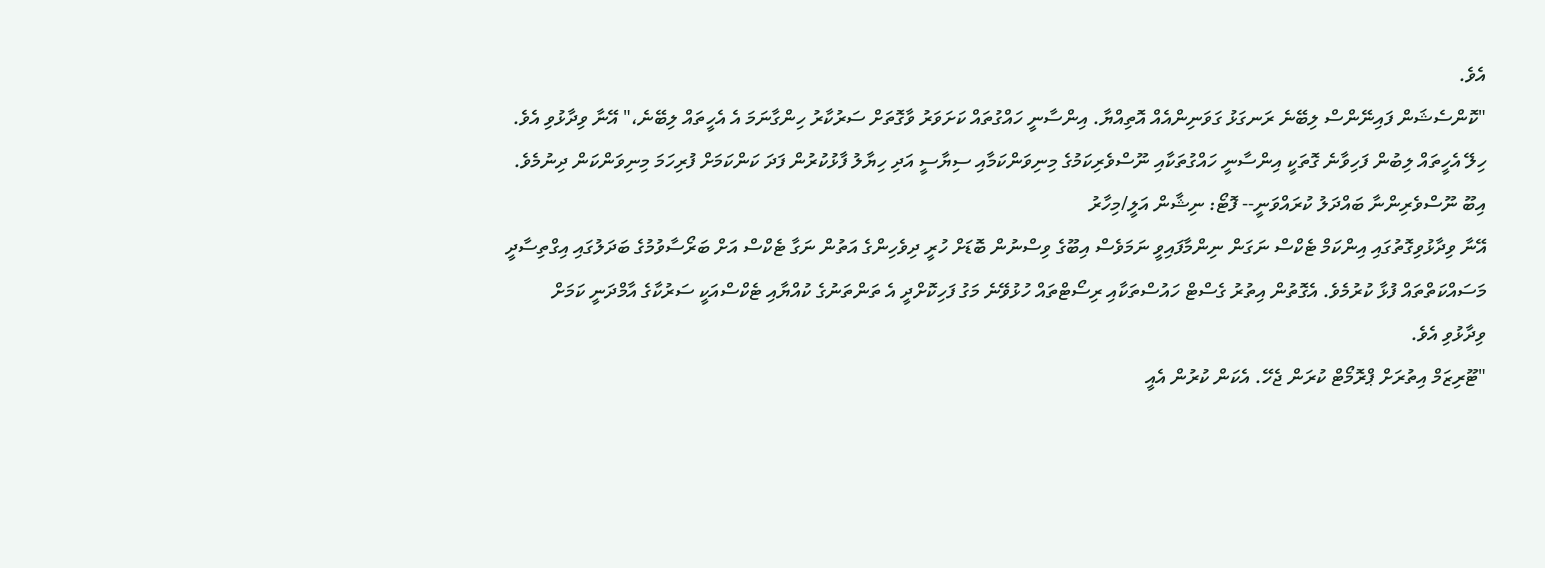އެވެ.
"ކޮންސެޝަން ފައިނޭންސް ލިބޭނެ ރަނގަޅު ގަވަނިންއެއް އޮތިއްޔާ. އިންސާނީ ހައްގުތައް ކަށަވަރު ވާގޮތަށް ސަރުކާރު ހިންގާނަމަ އެ އެހީތައް ލިބޭނެ،" އޭނާ ވިދާޅުވި އެވެ.
ހިލޭ އެހީތައް ލިބުން ފަހިވާނެ ގޮތަކީ އިންސާނީ ހައްގުތަކާއި ނޫސްވެރިކަމުގެ މިނިވަންކަމާއި ސިޔާސީ އަދި ހިޔާލު ފާޅުކުރުން ފަދަ ކަންކަމަށް ފުރިހަމަ މިނިވަންކަން ދިނުމެވެ.
އިބޫ ނޫސްވެރިންނާ ބައްދަލު ކުރައްވަނީ-- ފޮޓޯ: ނިޝާން އަލީ/މިހާރު
އޭނާ ވިދާޅުވިގޮތުގައި އިންކަމް ޓެކްސް ނަގަން ނިންމާފައިވީ ނަމަވެސް އިބޫގެ ވިސްނުން ބޮޑަށް ހުރީ ދިވެހިންގެ އަތުން ނަގާ ޓެކްސް އަށް ބަރޯސާވުމުގެ ބަދަލުގައި އިގްތިސާދީ މަސައްކަތްތައް ފުޅާ ކުރުމެވެ. އެގޮތުން އިތުރު ގެސްޓް ހައުސްތަކާއި ރިސޯޓްތައް ހުޅުވޭނެ މަގު ފަހިކޮށްދީ އެ ތަންތަނުގެ ކުއްޔާއި ޓެކްސްއަކީ ސަރުކާގެ އާމްދަނީ ކަމަށް ވިދާޅުވި އެވެ.
"ޓޫރިޒަމް އިތުރަށް ޕްރޮމޯޓް ކުރަން ޖެހޭ. އެކަން ކުރުން އެއީ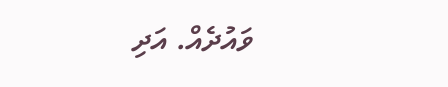ވައުދެއް. އަދި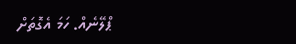ޕްލޭނެއް. ހަމަ އެގޮތަށް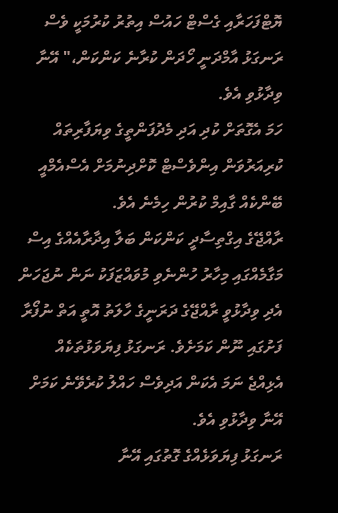ޔޮޓްފަހަރާއި ގެސްޓް ހައުސް އިތުރު ކުރުމަކީ ވެސް ރަނގަޅު އާމްދަނީ ހޯދަން ކުރާނެ ކަންކަން،" އޭނާ ވިދާޅުވި އެވެ.
ހަމަ އެގޮތަށް ކުދި އަދި މެދުފަންތީގެ ވިޔަފާރިތައް ކުރިއަރުވަން އިންވެސްޓް ކޮށްދިނުމަށް އެސްއެމްއީ ބޭންކެއް ގާއިމް ކުރުން ހިމެނެ އެވެ.
ރާއްޖޭގެ އިގްތިސާދީ ކަންކަން ބަލާ އިދާރާއެއްގެ އިސް މަގާމެއްގައި މިހާރު ހުންނެވި މުވައްޒަފަކު ނަން ނުޖަހަން އެދި ވިދާޅުވީ ރާއްޖޭގެ ދަރަނީގެ ހާލަތު އޮތީ އަތް ނުފޯރާ ފަށުގައި ނޫން ކަމަށެވެ. ރަނގަޅު ފިޔަވަޅުތަކެއް އެޅިއްޖެ ނަމަ އެކަން އަދިވެސް ހައްލު ކުރެވޭނެ ކަމަށް އޭނާ ވިދާޅުވި އެވެ.
ރަނގަޅު ފިޔަވަޅެއްގެ ގޮތުގައި އޭނާ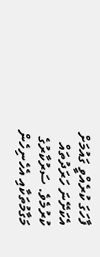ފާހަގަ ކުރެއްވީ ގައުމަށް އެކަށޭނަ ހަރަދުތައް ކުރުމެވެ. ސަރުކާރުގެ މަގާމުތަކާއި އެހެނިހެން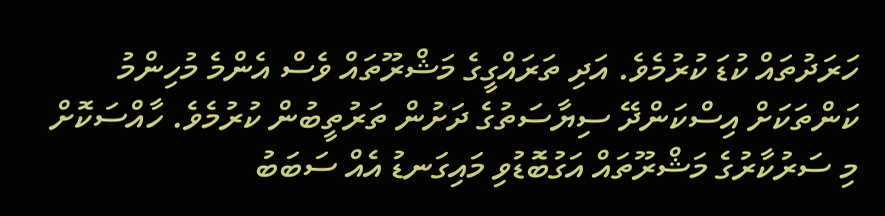ހަރަދުތައް ކުޑަ ކުރުމެވެ. އަދި ތަރައްގީގެ މަޝްރޫތައް ވެސް އެންމެ މުހިންމު ކަންތަކަށް އިސްކަންދޭ ސިޔާސަތުގެ ދަށުން ތަރުތީބުން ކުރުމެވެ. ހާއްސަކޮށް މި ސަރުކާރުގެ މަޝްރޫތައް އަގުބޮޑުވި މައިގަނޑު އެއް ސަބަބު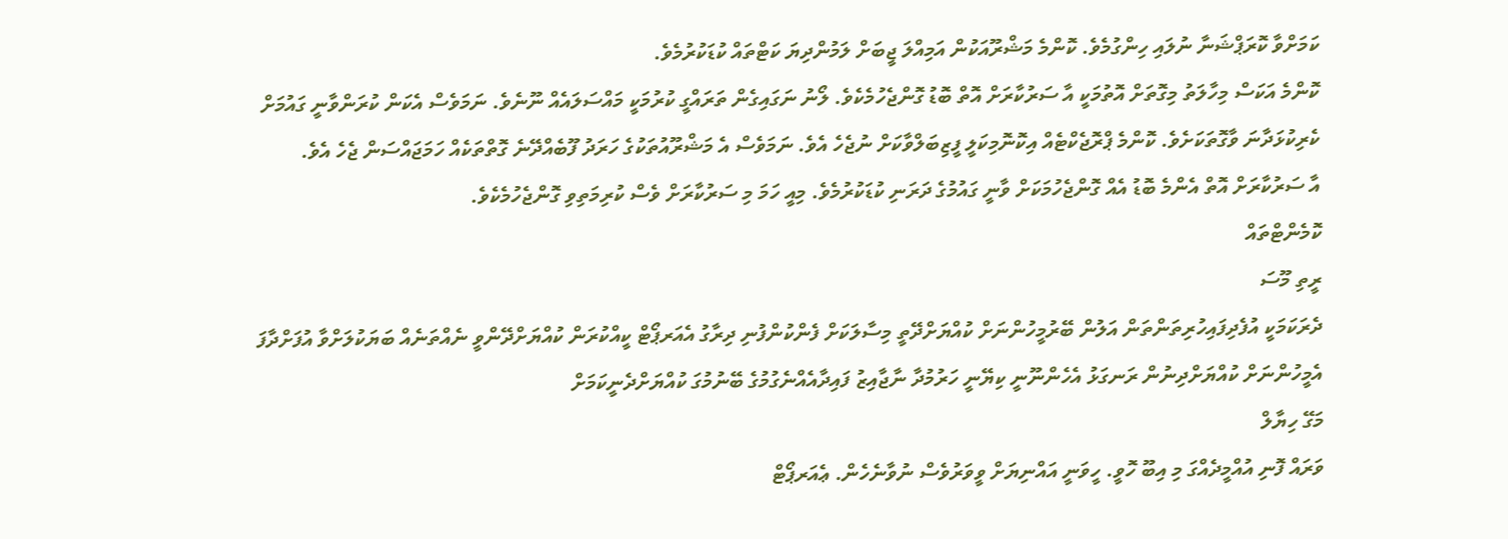ކަމަށްވާ ކޮރަޕްޝަނާ ނުލައި ހިންގުމެވެ. ކޮންމެ މަޝްރޫއަކުން އަމިއްލަ ޖީބަށް ލަމުންދިޔަ ކަޓްތައް ކުޑަކުރުމެވެ.
ކޮންމެ އަކަސް މިހާލަތު މިގޮތަށް އޮތުމަކީ އާ ސަރުކާރަށް އޮތް ބޮޑު ގޮންޖެހުމެކެވެ. ލޯނު ނަގައިގެން ތަރައްގީ ކުރުމަކީ މައްސަލައެއް ނޫނެވެ. ނަމަވެސް އެކަން ކުރަންވާނީ ގައުމަށް ކެރިކުޅަދާނަ ވާގޮތަކަށެވެ. ކޮންމެ ޕްރޮޖެކްޓެއް އިކޮނޮމިކަލީ ފީޒިބަލްވާކަށް ނުޖެހެ އެވެ. ނަމަވެސް އެ މަޝްރޫއުތަކުގެ ހަރަދު ފޫބެއްދޭނެ ގޮތްތަކެއް ހަމަޖައްސަން ޖެހެ އެވެ.
އާ ސަރުކާރަށް އޮތް އެންމެ ބޮޑު އެއް ގޮންޖެހުމަކަށް ވާނީ ގައުމުގެ ދަރަނި ކުޑަކުރުމެވެ. މިއީ ހަމަ މި ސަރުކާރަށް ވެސް ކުރިމަތިވި ގޮންޖެހުމެކެވެ.
ކޮމެންޓްތައް
ރީތި މޫސަ
ދެރަކަމަކީ އުފެދިފައިހުރިތަންތަން އަލުން ބޭރުމީހުންނަށް ކުއްޔަށްދޭތީ މިސާލަކަށް ފެންކުންފުނި ދިރާގު އެއަރޕޯޓް ކީއްކުރަން ކުއްޔަށްދޭންވީ ނެއްތަނެއް ބަޔަކުލަށްވާ އުފަށްދާފަ އެމީހުންނަށް ކުއްޔަށްދިނުން ރަނގަޅު އެހެންނޫނީ ކިޔޭނީ ހަރުމުދާ ނާޖާއިޒު ފައިދާއެއްނެގުމުގެ ބޭނުމުގަ ކުއްޔަށްދެނީކަމަށް
މަގޭ ހިޔާލް
ވަރައް ފޮނި އުއްމީދެއްގަ މި އިބޫ ހޮވީ. ހީވަނީ އައްނިޔަށް ވީވަރުވެސް ނުވާނެހެން. ޢެއަރޕޯޓް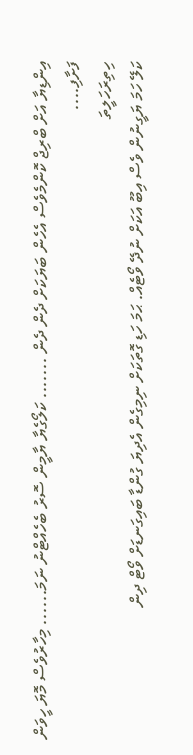އިންޑިޔާ އަށް ބްރިޖް ކޮންމެވެސް އެހެން ބަޔަކަށް ދެން ދެން ....... ކަލޯގެޔާ ޔާމީން ސޮރު ބެހެއްޓްނު ނަމަ...... މިހާރުވެސް މޮޔަ ހީވަން ފަށާފި....
ހިތިރަހަލީތަ
ކަލޭ ހަމަ ޔަގީނުން ވެސް އިބޫ އަކަށް ނުދޭ ވޯޓެއް. ޙަމަ ހަޑި ގޮތަކަށް ނިމިގެން އެދިޔަ ގުންޑާ ބައިގަނޑަށް ވޯޓް ދިން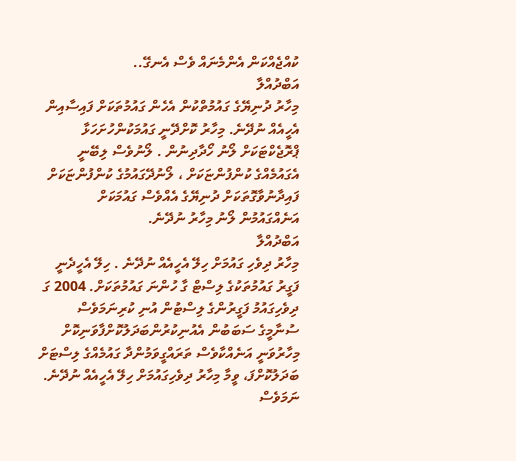ކުއްޖެއްކަން އެންމެނައް ވެސް އެނގޭ..
އަބްދުއްލާ
މިހާރު ދުނިޔޭގެ ގައުމުތްކުން އެހެން ގައުމުތަކަށް ފައިސާއިން އެހީއެއް ނުދޭނެ. މިހާރު ކޮށްދޭނީ ގައުމަކުންހުށަހަޅާ ޕްރޮޖެކްޓަކަށް ލޯނު ހޯދާދިނުން . ލޯނުވެސް ލިބޭނީ އެގައުމެއްގެ ކުންފުންޏަކަށް ، ލޯނުދޭގައުމުގެ ކުންފުންޏަކަށް ފައިދާނުވާގޮތަކަށް ދުނިޔޭގެ އެއްވެސް ގައުމަކަށް އަނެއްގައުމުން ލޯނު މިހާރު ނުދޭނެ.
އަބްދުއްލާ
މިހާރު ދިވެހި ގައުމަށް ހިލޭ އެހީއެއް ނުދޭނެ . ހިލޭ އެހީދެނީ ފަގީރު ގައުމުތަކުގެ ލިސްޓް ގާ ހުންނަ ގައުމުތަކަށް. 2004 ގަ ދިވެހިގައުމު ފަގީރުންގެ ލިސްޓުން އުނި ކުރިނަމަވެސް ސުނާމީގެ ސަބަބުން އެއުނިކުރުންބަދަލުކޮށްފާވަނިކޮށް މިހާރުވަނީ އަނެއްކާވެސް ތަރައްގީވަމުންދާ ގައުމެއްގެ ލިސްޓަށް ބަދަލުކޮށްފަ، ވީމާ މިހާރު ދިވެހިގައުމަށް ހިލޭ އެހީއެއް ނުދޭނެ. ނަމަވެސް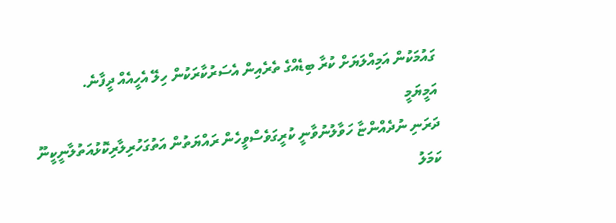ގައުމަކުން އަމިއްލަޔަށް ކުރާ ބިޑެއްގެ ތެރެއިން އެސަރުކާރަކުން ހިލޭ އެހީއެއް ދީފާނެ.
އަމީޔަމީ
ދަރަނި ނުދެއްންޏާ ހަވާލުނުވާނީ ކުރީގަވެސްވީހެން ރައްޔަތުން އަތުގަހުރިލާރިކޮޅުއަތުލާނީކީނޫ
ކަމަލު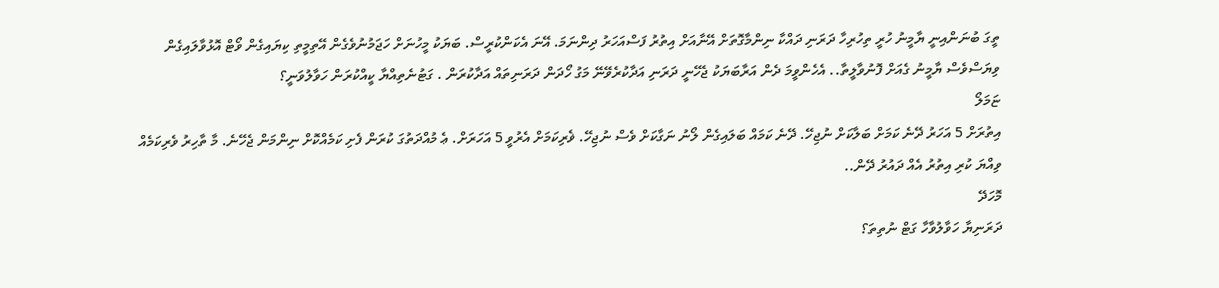ތީގަ ބުނަންއިނީ ޔާމީނު ހުރީ ތިހުރިހާ ދަރަނި ދައްކާ ނިންމާގޮތަށް އޭނާއަށް އިތުރު ފަސްއަހަރު ދިންނަމަ. އޭނަ އެކަންކުރީސް. ބަޔަކު މީހުނަށް ހަޖަމުނުވެގެން އޭތިމީތި ކިޔައިގެން ވޯޓް އޮޅުވާލައިގެން ވިޔަސްވެސް ޔާމީނު ގެއަށް ފޮނުވާލީތާ.. އެހެންވީމަ ދެން އަރާބަޔަކު ޖެހޭނީ ދަރަނި އަދާކުރެވޭނޭ މަގު ހޯދަން ދަރަނިތައް އަދާކުރަން . ގަޓުނެތިއްޔާ ކީއްކުރަން ހަވާލުވަނީ؟
ޏަމަލޯ
އިތުރަށް 5 އަހަރު ދޭނެ ކަމަށް ބަލާކަށް ނުޖިހޭ. ދޭނެ ކަމައް ބަލައިގެން ލޯނު ނަގާކަށް ވެސް ނުޖިހޭ. ޥެރިކަމަށް އެރުވީ 5 އަހަރަށް. ޢެ މުއްދަތުގަ ކުރަން ފެށި ކަމެއްކޮށް ނިންމަން ޖެހޭނެ. މާ ތާހިރު ވެރިކަމެއް ވިއްޔަ ކުރި އިތުރު އެއް ދައުރު ދޭން..
މޮހަދޭ
ދަރަނިޔާ ހަވާލުވާހާ ގަޓް ނުތިތަ؟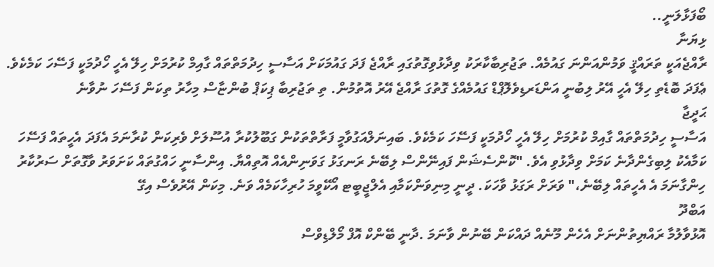ބޯފަޅާލަނީ..
ޅިޔަނާ
ރާއްޖެއަކީ ތަރައްޤީ ވަމުންއަންނަ ގައުމެއް. ތަޖުރިބާކާރަކު ވިދާޅުވިގޮތުގައި ރާއްޖެ ފަދަ ގައުމަކަށް އަސާސީ ހިދުމަތްތައް ގާއިމް ކުރުމަށް ހިލޭ އެހީ ހޯދުމަކީ ފަސޭހަ ކަމެކެވެ. ޢެފަދަ ބޮޑެތި ހިލޭ އެހީ އޭރު ލިބުނީ އަންޑަރޑިވެލޮޕްޑް ގައުމެއްގެ ގޮތުގަ ރާއްޖެ އޭރު އޮތުމުން. ތި ތަޖުރިބާ ޕިކަޕް ބުންޏާސް މިހާރު ތިކަން ފަސޭހަ ނުވާނެ
ޙަދީޖާ
އަސާސީ ހިދުމަތްތައް ގާއިމް ކުރުމަށް ހިލޭ އެހީ ހޯދުމަކީ ފަސޭހަ ކަމެކެވެ. ބައިނަލްއަގުވާމީ ފަރާތްތަކުން ގަބޫލުކުރާ އުސޫލަށް ވެރިކަން ކުރާނަމަ އެފަދަ އެހީތައް ފަސޭހަ ކަމާއެކު ލިބިގެންދާނެ ކަމަށް ވިދާޅުވި އެވެ. "ކޮންސެޝަން ފައިނޭންސް ލިބޭނެ ރަނގަޅު ގަވަނިންއެއް އޮތިއްޔާ. އިންސާނީ ހައްގުތައް ކަށަވަރު ވާގޮތަށް ސަރުކާރު ހިންގާނަމަ އެ އެހީތައް ލިބޭނެ،" ވަރަށް ރަގަޅު ވާހަކަ. ދީނީ މިނިވަންކަމާއި އެލްޖީބީޓ އޯކޭވީމަ ހުރިހާކަމެއް ވަނެ. މިކަން އޭރުވެސް އިގޭ
އަބްދޫ
އޮޅުވާލުމާ ރައްޔިތުންނަށް އެހެން މޫނެއް ދައްކަން ބޭނުން ވާނަމަ .ދާނީ ބޭންކް އޮފް މޯލްޑިވްސް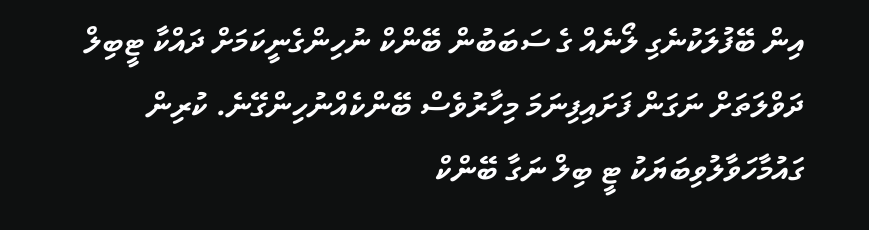އިން ބޭފުލަކުނެގި ލޯނެއް ގެ ސަބަބުން ބޭންކް ނުހިންގެނީކަމަށް ދައްކާ ޓީބިލް ދަވްލަތަށް ނަގަން ފަށައިފިނަމަ މިހާރުވެސް ބޭންކެއްނުހިންގޭނެ. ކުރިން ގައުމާހަވާލުވިބަޔަކު ޓީ ބިލް ނަގާ ބޭންކް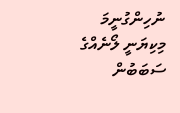ނުހިންގުނީމަ މިކިޔަނީ ލޯނެއްގެ ސަބަބުން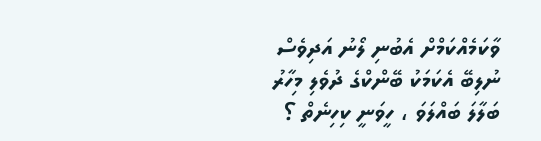ވާކަމެއްކަމްށް އެބުނި ލޯނު އަދިވެސް ނުލިބޭ އެކަމަކު ބޭންކްގެ ދުވެލި މިހާރު ބަލާލަ ބައްލަވަ ، ހީވަނީ ކިހިނެތް ؟